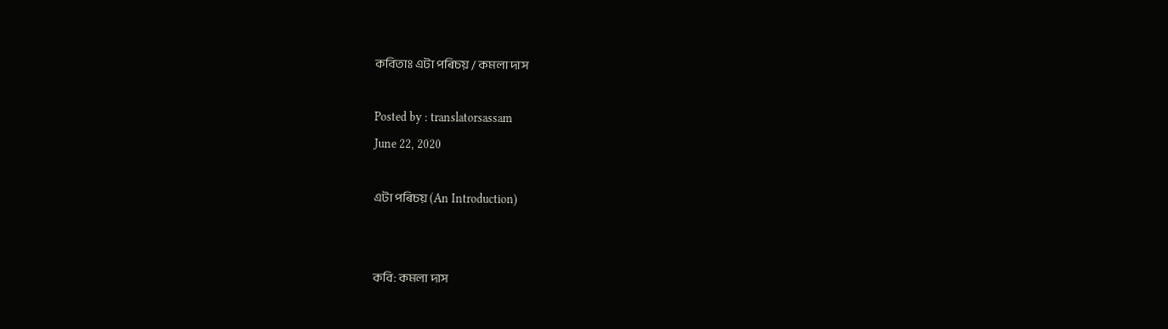কবিতাঃ এটা পৰিচয় / কমলা দাস

Posted by : translatorsassam
June 22, 2020

এটা পৰিচয় (An Introduction)


কবি: কমলা দাস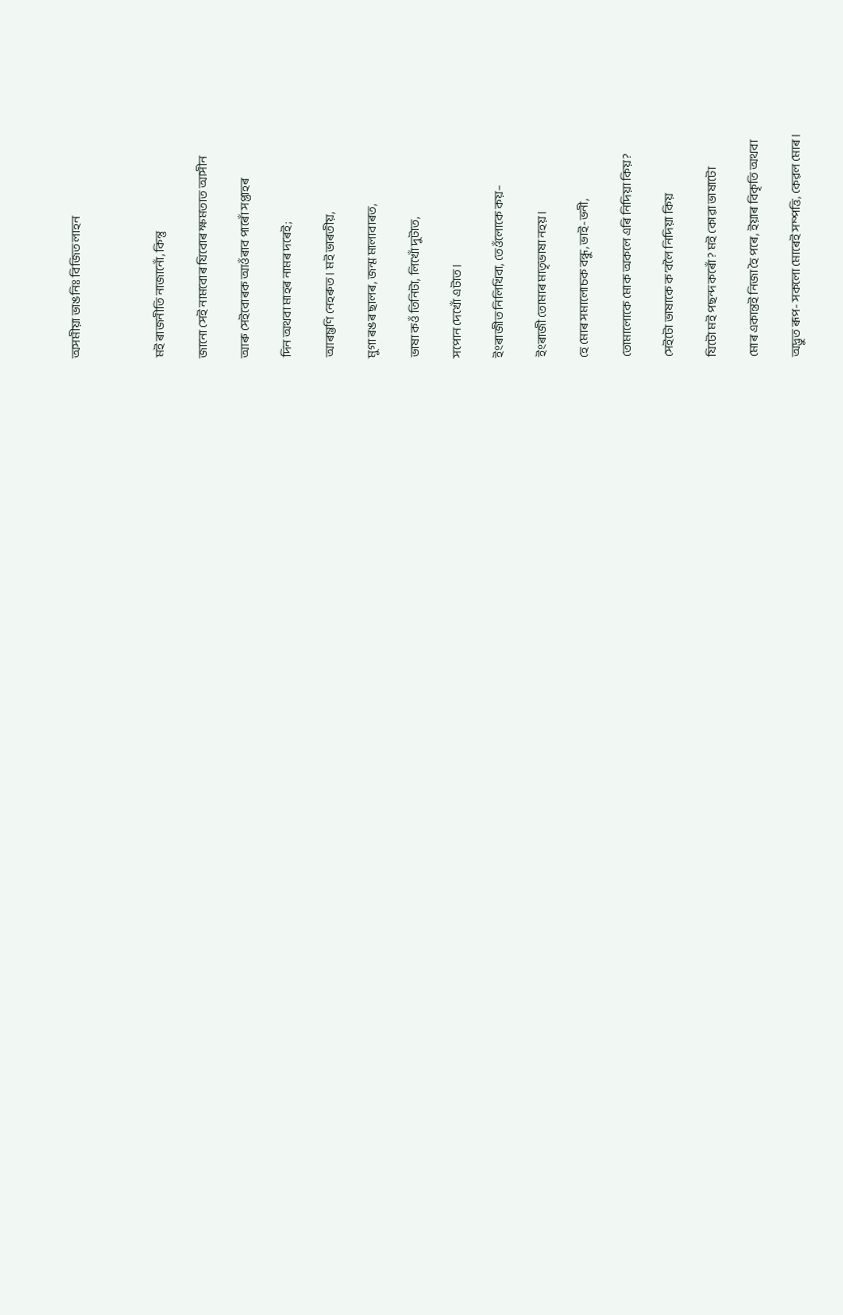অসমীয়া ভাঙনিঃ বিজিত লাহন



মই ৰাজনীতি নাজানোঁ, কিন্তু

জানো সেই নামবোৰ যিবোৰ ক্ষমতাত আসীন

আৰু সেইবোৰক আওঁৰাব পাৰোঁ সপ্তাহৰ

দিন অথবা মাহৰ নামৰ দৰেই;

আৰম্ভণি নেহৰুত। মই ভাৰতীয়,

মুগা ৰঙৰ ছালৰ, জন্ম মালাবাৰত,

ভাষা কওঁ তিনিটা, লিখোঁ দুটাত,

সপোন দেখোঁ এটাত।

ইংৰাজীত নিলিখিবা, তেওঁলোকে কয়–

ইংৰাজী তোমাৰ মাতৃভাষা নহয়।

হে মোৰ সমালোচক বন্ধু, ভাই-ভনী,

তোমালোকে মোক অকলে এৰি নিদিয়া কিয়?

সেইটো ভাষাকে ক’বলৈ নিদিয়া কিয়

যিটো মই পছন্দ কৰোঁ? মই কোৱা ভাষাটো

মোৰ একান্তই নিজা হৈ পৰে, ইয়াৰ বিকৃতি অথবা

অদ্ভুত ৰূপ- সকলো মোৰেই সম্পত্তি, কেৱল মোৰ।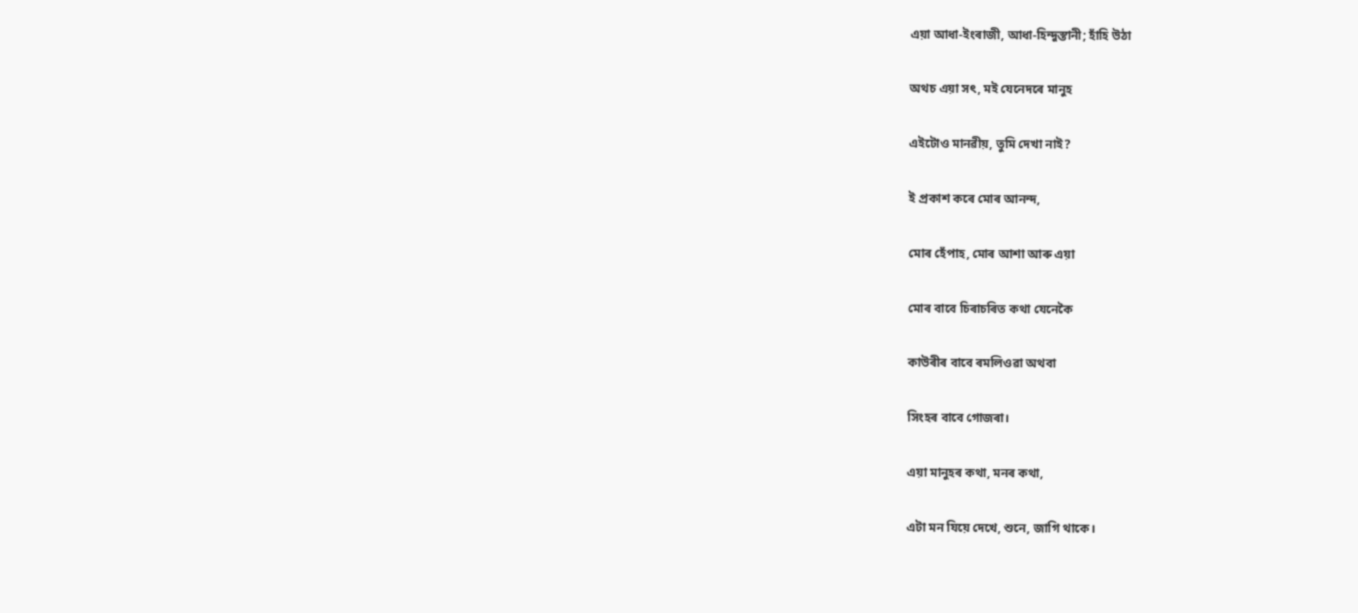এয়া আধা-ইংৰাজী, আধা-হিন্দুস্তানী; হাঁহি উঠা

অথচ এয়া সৎ, মই যেনেদৰে মানুহ

এইটোও মানৱীয়, তুমি দেখা নাই?

ই প্ৰকাশ কৰে মোৰ আনন্দ,

মোৰ হেঁপাহ, মোৰ আশা আৰু এয়া

মোৰ বাবে চিৰাচৰিত কথা যেনেকৈ

কাউৰীৰ বাবে ৰমলিওৱা অথবা

সিংহৰ বাবে গোজৰা।

এয়া মানুহৰ কথা, মনৰ কথা,

এটা মন যিয়ে দেখে, শুনে, জাগি থাকে।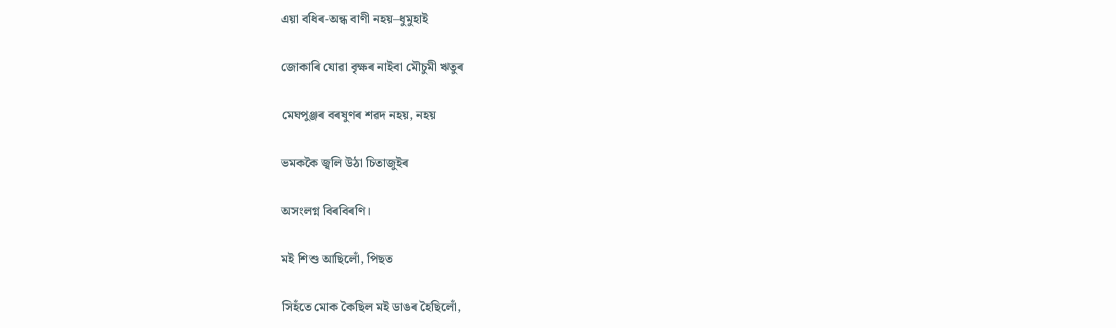এয়া বধিৰ-অন্ধ বাণী নহয়–ধুমুহাই

জোকাৰি যোৱা বৃক্ষৰ নাইবা মৌচুমী ঋতুৰ

মেঘপুঞ্জৰ বৰষুণৰ শৱদ নহয়, নহয়

ভমককৈ জ্বলি উঠা চিতাজুইৰ

অসংলগ্ন বিৰবিৰণি।

মই শিশু আছিলোঁ, পিছত

সিহঁতে মোক কৈছিল মই ডাঙৰ হৈছিলোঁ,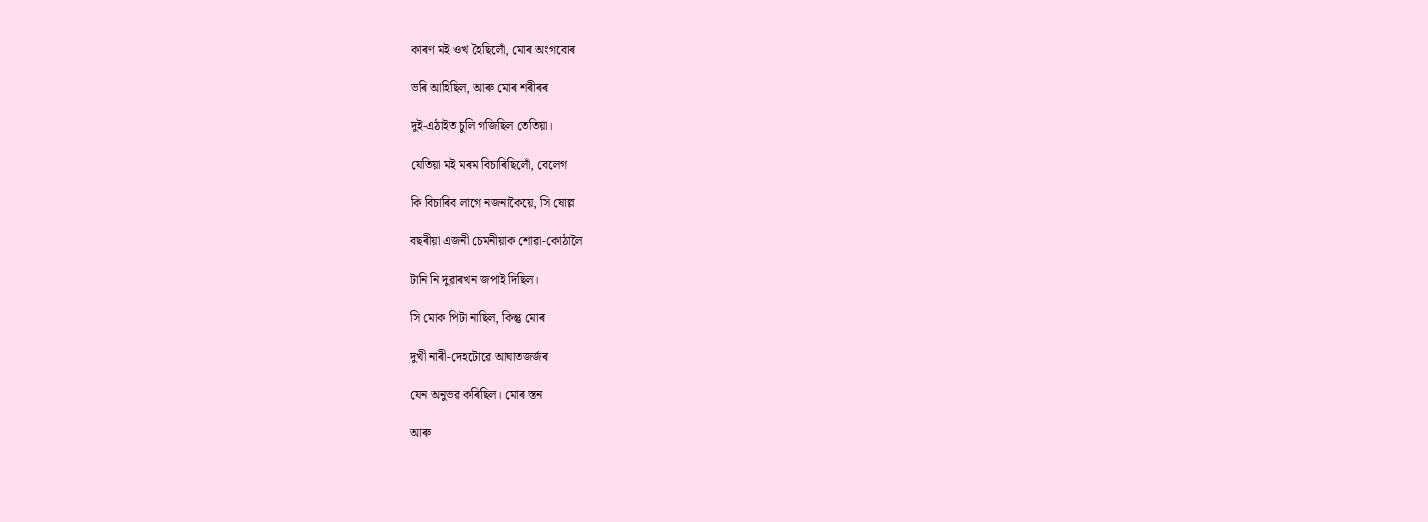কাৰণ মই ওখ হৈছিলোঁ, মোৰ অংগবোৰ

ভৰি আহিছিল, আৰু মোৰ শৰীৰৰ

দুই-এঠাইত চুলি গজিছিল তেতিয়া।

যেতিয়া মই মৰম বিচাৰিছিলোঁ, বেলেগ

কি বিচাৰিব লাগে নজনাকৈয়ে, সি ষোল্ল

বছৰীয়া এজনী চেমনীয়াক শোৱা-কোঠালৈ

টানি নি দুৱাৰখন জপাই দিছিল।

সি মোক পিটা নাছিল, কিন্তু মোৰ

দুখী নাৰী-দেহটোৱে আঘাতজর্জৰ

যেন অনুভৱ কৰিছিল। মোৰ স্তন

আৰু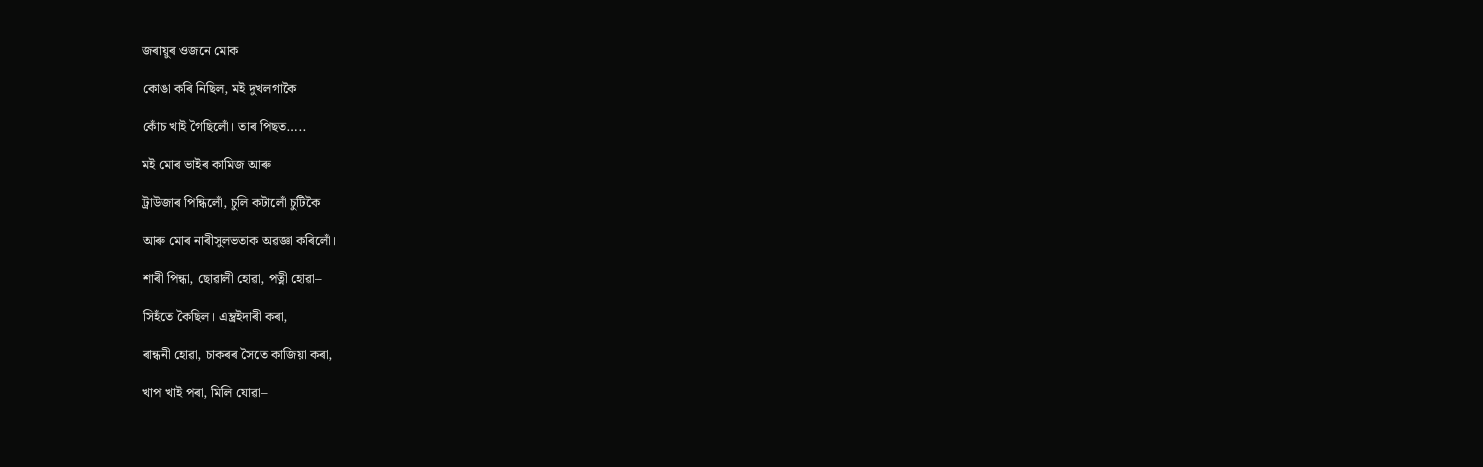জৰায়ুৰ ওজনে মোক

কোঙা কৰি নিছিল, মই দুখলগাকৈ

কোঁচ খাই গৈছিলোঁ। তাৰ পিছত…..

মই মোৰ ভাইৰ কামিজ আৰু

ট্রাউজাৰ পিন্ধিলোঁ, চুলি কটালোঁ চুটিকৈ

আৰু মোৰ নাৰীসুলভতাক অৱজ্ঞা কৰিলোঁ।

শাৰী পিন্ধা, ছোৱালী হোৱা, পত্নী হোৱা–

সিহঁতে কৈছিল। এম্ব্ৰইদাৰী কৰা,

ৰান্ধনী হোৱা, চাকৰৰ সৈতে কাজিয়া কৰা,

খাপ খাই পৰা, মিলি যোৱা–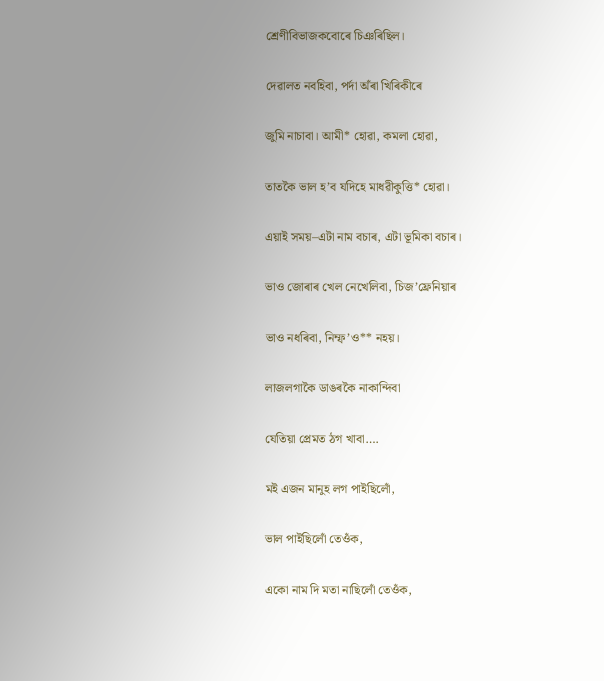শ্ৰেণীবিভাজকবোৰে চিঞৰিছিল।

দেৱালত নবহিবা, পৰ্দা অঁৰা খিৰিকীৰে

জুমি নাচাবা। আমী* হোৱা, কমলা হোৱা,

তাতকৈ ভাল হ’ব যদিহে মাধৱীকুত্তি* হোৱা।

এয়াই সময়–এটা নাম বচাৰ, এটা ভূমিকা বচাৰ।

ভাও জোৰাৰ খেল নেখেলিবা, চিজ’ফ্ৰেনিয়াৰ

ভাও নধৰিবা, নিম্ফ’ও** নহয়।

লাজলগাকৈ ডাঙৰকৈ নাকান্দিবা

যেতিয়া প্ৰেমত ঠগ খাবা….

মই এজন মানুহ লগ পাইছিলোঁ,

ভাল পাইছিলোঁ তেওঁক,

একো নাম দি মতা নাছিলোঁ তেওঁক,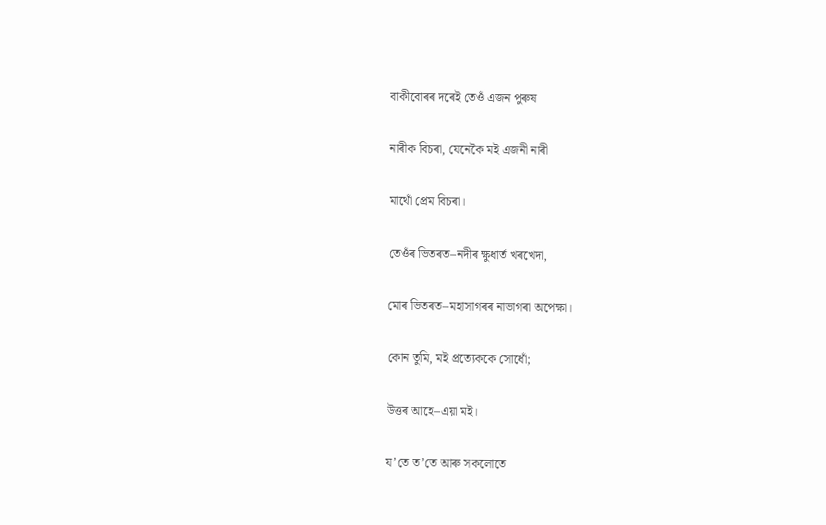বাকীবোৰৰ দৰেই তেওঁ এজন পুৰুষ

নাৰীক বিচৰা, যেনেকৈ মই এজনী নাৰী

মাথোঁ প্ৰেম বিচৰা।

তেওঁৰ ভিতৰত–নদীৰ ক্ষুধাৰ্ত খৰখেদা,

মোৰ ভিতৰত–মহাসাগৰৰ নাভাগৰা অপেক্ষা।

কোন তুমি, মই প্ৰত্যেককে সোধোঁ;

উত্তৰ আহে–এয়া মই।

য’তে ত’তে আৰু সকলোতে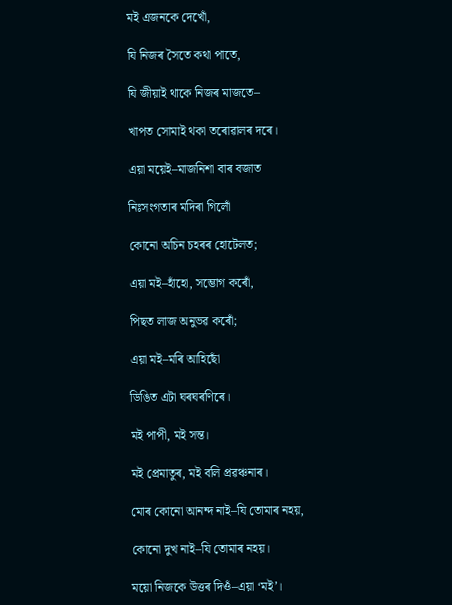মই এজনকে দেখোঁ,

যি নিজৰ সৈতে কথা পাতে,

যি জীয়াই থাকে নিজৰ মাজতে–

খাপত সোমাই থকা তৰোৱালৰ দৰে।

এয়া ময়েই–মাজনিশা বাৰ বজাত

নিঃসংগতাৰ মদিৰা গিলোঁ

কোনো অচিন চহৰৰ হোটেলত;

এয়া মই–হাঁহো, সম্ভোগ কৰোঁ,

পিছত লাজ অনুভৱ কৰোঁ;

এয়া মই–মৰি আহিছোঁ

ডিঙিত এটা ঘৰঘৰণিৰে।

মই পাপী, মই সন্ত।

মই প্ৰেমাতুৰ, মই বলি প্ৰৱঞ্চনাৰ।

মোৰ কোনো আনন্দ নাই–যি তোমাৰ নহয়,

কোনো দুখ নাই–যি তোমাৰ নহয়।

ময়ো নিজকে উত্তৰ দিওঁ–এয়া ‘মই’।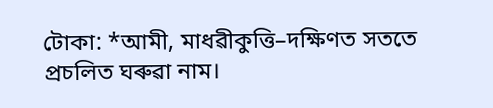টোকা: *আমী, মাধৱীকুত্তি–দক্ষিণত সততে প্ৰচলিত ঘৰুৱা নাম।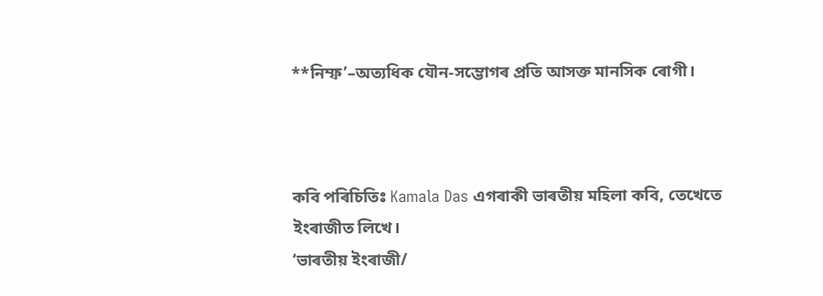**নিম্ফ’–অত্যধিক যৌন-সম্ভোগৰ প্ৰতি আসক্ত মানসিক ৰোগী।



কবি পৰিচিতিঃ Kamala Das এগৰাকী ভাৰতীয় মহিলা কবি, তেখেতে ইংৰাজীত লিখে।
‘ভাৰতীয় ইংৰাজী/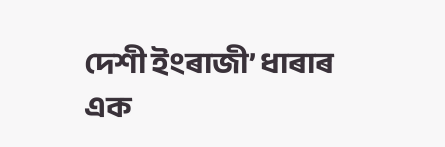দেশী ইংৰাজী’ ধাৰাৰ এক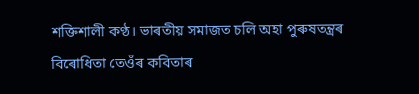শক্তিশালী কণ্ঠ। ভাৰতীয় সমাজত চলি অহা পুৰুষতন্ত্ৰৰ
বিৰোধিতা তেওঁৰ কবিতাৰ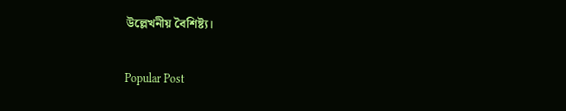উল্লেখনীয় বৈশিষ্ট্য।

Popular Post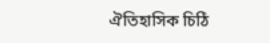ঐতিহাসিক চিঠি